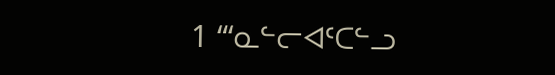1 “‘ᓇᓪᓕᐊᑦᑕᓪᓗ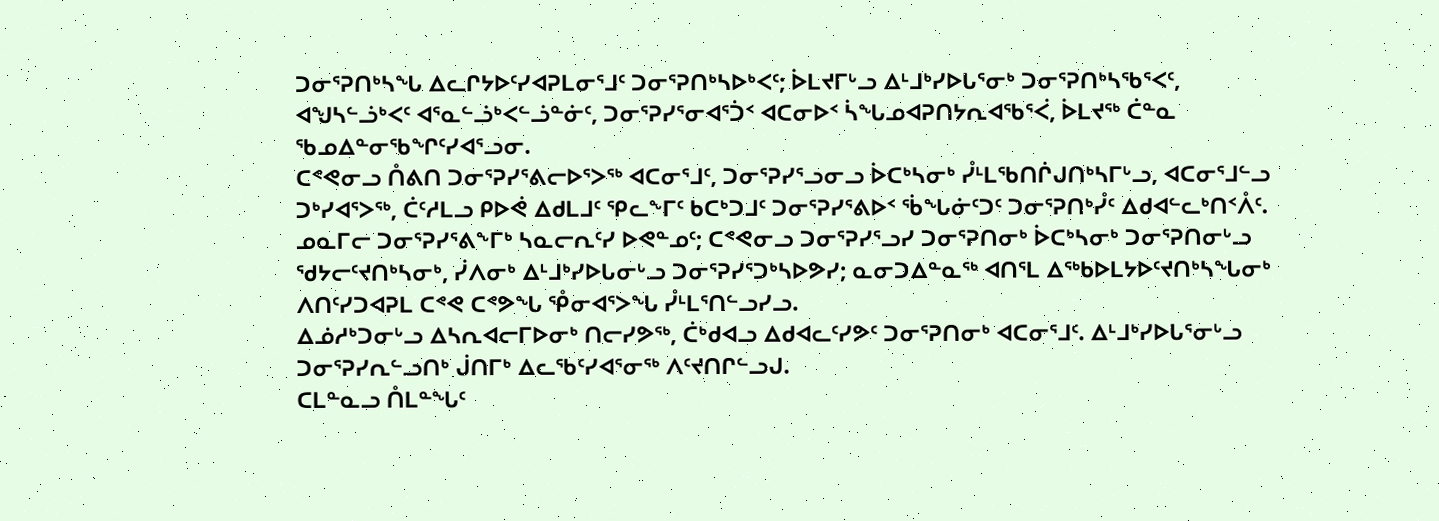ᑐᓂᕐᕈᑎᒃᓴᖓ ᐃᓚᒋᔭᐅᑦᓯᐊᕈᒪᓂᕐᒧᑦ ᑐᓂᕐᕈᑎᒃᓴᐅᒃᐸᑦ; ᐆᒪᔪᒥᒡᓗ ᐃᒻᒧᒃᓯᐅᒐᕐᓂᒃ ᑐᓂᕐᕈᑎᒃᓴᖃᕐᐸᑦ, ᐊᖑᓴᓪᓘᒃᐸᑦ ᐊᕐᓇᓪᓘᒃᐸᓪᓘᓐᓃᑦ, ᑐᓂᕐᕈᓯᕐᓂᐊᕐᑑᑉ ᐊᑕᓂᐅᑉ ᓵᖓᓄᐊᕈᑎᔭᕆᐊᖃᕐᐹ, ᐆᒪᔪᖅ ᑖᓐᓇ ᖃᓄᐃᓐᓂᖃᖏᑦᓯᐊᕐᓗᓂ.
ᑕᕝᕙᓂᓗ ᑍᕕᑎ ᑐᓂᕐᕈᓯᕐᕕᓕᐅᕐᐳᖅ ᐊᑕᓂᕐᒧᑦ, ᑐᓂᕐᕈᓯᕐᓗᓂᓗ ᐆᑕᒃᓴᓂᒃ ᓮᒻᒪᖃᑎᒌᒍᑎᒃᓴᒥᒡᓗ, ᐊᑕᓂᕐᒧᓪᓗ ᑐᒃᓯᐊᕐᐳᖅ, ᑖᑦᓱᒪᓗ ᑭᐅᕚ ᐃᑯᒪᒧᑦ ᕿᓚᖕᒥᑦ ᑲᑕᒃᑐᒧᑦ ᑐᓂᕐᕈᓯᕐᕕᐅᑉ ᖄᖓᓃᑦᑐᑦ ᑐᓂᕐᕈᑎᒃᓮᑦ ᐃᑯᐊᓪᓚᒃᑎᑉᐰᑦ.
ᓄᓇᒥᓕ ᑐᓂᕐᕈᓯᕐᕕᖕᒥᒃ ᓴᓇᓕᕆᑦᓯ ᐅᕙᓐᓄᑦ; ᑕᕝᕙᓂᓗ ᑐᓂᕐᕈᓯᕐᓗᓯ ᑐᓂᕐᕈᑎᓂᒃ ᐆᑕᒃᓴᓂᒃ ᑐᓂᕐᕈᑎᓂᒡᓗ ᖁᔭᓕᑦᔪᑎᒃᓴᓂᒃ, ᓰᐱᓂᒃ ᐃᒻᒧᒃᓯᐅᒐᓂᒡᓗ ᑐᓂᕐᕈᓯᕐᑐᒃᓴᐅᕗᓯ; ᓇᓂᑐᐃᓐᓇᖅ ᐊᑎᕐᒪ ᐃᖅᑲᐅᒪᔭᐅᑦᔪᑎᒃᓴᖓᓂᒃ ᐱᑎᑦᓯᑐᐊᕈᒪ ᑕᕝᕙ ᑕᕝᕗᖓ ᕾᓂᐊᕐᐳᖓ ᓮᒻᒪᕐᑎᓪᓗᓯᓗ.
ᐃᓅᓱᒃᑐᓂᒡᓗ ᐃᓴᕆᐊᓕᒥᐅᓂᒃ ᑎᓕᓯᕗᖅ, ᑖᒃᑯᐊᓗ ᐃᑯᐊᓚᑦᓯᕗᑦ ᑐᓂᕐᕈᑎᓂᒃ ᐊᑕᓂᕐᒧᑦ. ᐃᒻᒧᒃᓯᐅᒐᕐᓂᒡᓗ ᑐᓂᕐᕈᓯᕆᓪᓗᑎᒃ ᒎᑎᒥᒃ ᐃᓚᖃᑦᓯᐊᕐᓂᖅ ᐱᑦᔪᑎᒋᓪᓗᒍ.
ᑕᒪᓐᓇᓗ ᑍᒪᓐᖓᑦ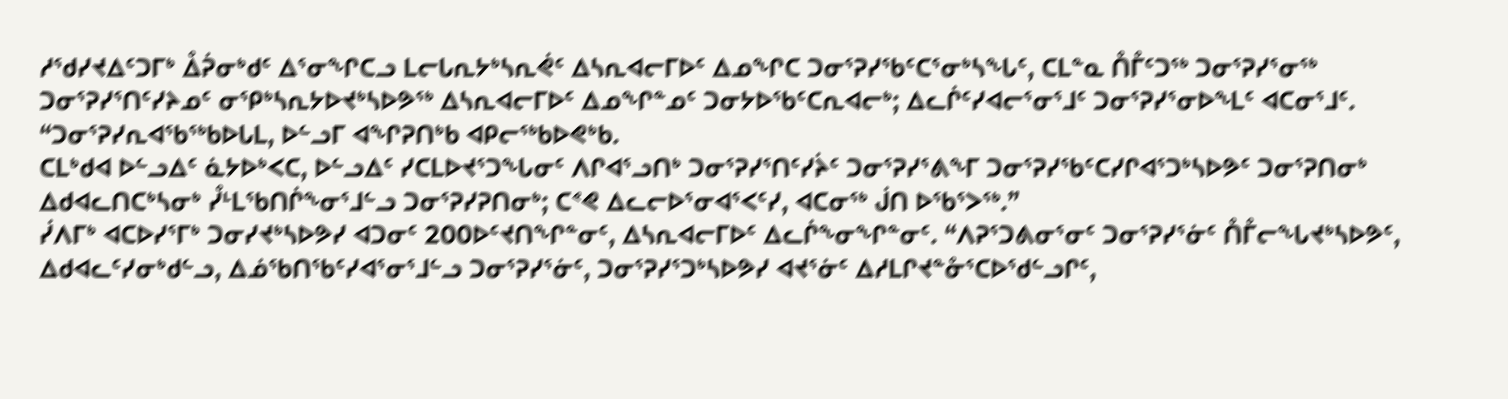ᓱᖁᓯᔪᐃᑦᑐᒥᒃ ᐂᕉᓂᒃᑯᑦ ᐃᕐᓂᖏᑕᓗ ᒪᓕᒐᕆᔭᒃᓴᕆᕚᑦ ᐃᓴᕆᐊᓕᒥᐅᑦ ᐃᓄᖏᑕ ᑐᓂᕐᕈᓯᖃᑦᑕᕐᓂᒃᓴᖓᑦ, ᑕᒪᓐᓇ ᑍᒤᑦᑐᖅ ᑐᓂᕐᕈᓯᕐᓂᖅ ᑐᓂᕐᕈᓯᕐᑎᑦᓯᔨᓄᑦ ᓂᕿᒃᓴᕆᔭᐅᔪᒃᓴᐅᕗᖅ ᐃᓴᕆᐊᓕᒥᐅᑦ ᐃᓄᖏᓐᓄᑦ ᑐᓂᔭᐅᖃᑦᑕᕆᐊᓕᒃ; ᐃᓚᒌᑦᓯᐊᓕᕐᓂᕐᒧᑦ ᑐᓂᕐᕈᓯᕐᓂᐅᖕᒪᑦ ᐊᑕᓂᕐᒧᑦ.
“ᑐᓂᕐᕈᓯᕆᐊᖃᖅᑲᐅᒐᒪ, ᐅᓪᓗᒥ ᐊᖏᕈᑎᒃᑲ ᐊᑭᓕᖅᑲᐅᕙᒃᑲ.
ᑕᒪᒃᑯᐊ ᐅᓪᓗᐃᑦ ᓈᔭᐅᒃᐸᑕ, ᐅᓪᓗᐃᑦ ᓯᑕᒪᐅᔪᕐᑐᖓᓂᑦ ᐱᒋᐊᕐᓗᑎᒃ ᑐᓂᕐᕈᓯᕐᑎᑦᓯᔩᑦ ᑐᓂᕐᕈᓯᕐᕕᖕᒥ ᑐᓂᕐᕈᓯᖃᑦᑕᓯᒋᐊᕐᑐᒃᓴᐅᕗᑦ ᑐᓂᕐᕈᑎᓂᒃ ᐃᑯᐊᓚᑎᑕᒃᓴᓂᒃ ᓮᒻᒪᖃᑎᒌᖕᓂᕐᒧᓪᓗ ᑐᓂᕐᕈᓯᕈᑎᓂᒃ; ᑕᕝᕙ ᐃᓚᓕᐅᕐᓂᐊᕐᐸᑦᓯ, ᐊᑕᓂᖅ ᒎᑎ ᐅᖃᕐᐳᖅ.”
ᓰᐱᒥᒃ ᐊᑕᐅᓯᕐᒥᒃ ᑐᓂᓯᔪᒃᓴᐅᕗᓯ ᐊᑐᓂᑦ 200ᐅᑦᔪᑎᖏᓐᓂᑦ, ᐃᓴᕆᐊᓕᒥᐅᑦ ᐃᓚᒌᖕᓂᖏᓐᓂᑦ. “ᐱᕈᕐᑐᕕᓂᕐᓂᑦ ᑐᓂᕐᕈᓯᕐᓃᑦ ᑍᒤᓕᖓᔪᒃᓴᐅᕗᑦ, ᐃᑯᐊᓚᑦᓯᓂᒃᑯᓪᓗ, ᐃᓅᖃᑎᖃᑦᓯᐊᕐᓂᕐᒧᓪᓗ ᑐᓂᕐᕈᓯᕐᓃᑦ, ᑐᓂᕐᕈᓯᕐᑐᒃᓴᐅᕗᓯ ᐊᔪᕐᓃᑦ ᐃᓱᒪᒋᔪᓐᓁᕐᑕᐅᖁᓪᓗᒋᑦ,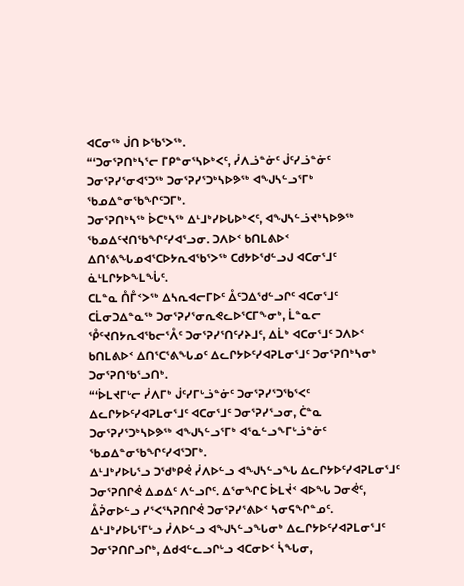ᐊᑕᓂᖅ ᒎᑎ ᐅᖃᕐᐳᖅ.
“‘ᑐᓂᕐᕈᑎᒃᓴᕐᓕ ᒥᑭᓐᓂᕐᓴᐅᒃᐸᑦ, ᓰᐱᓘᓐᓃᑦ ᒎᑦᓯᓘᓐᓃᑦ ᑐᓂᕐᕈᓯᕐᓂᐊᕐᑐᖅ ᑐᓂᕐᕈᓯᕐᑐᒃᓴᐅᕗᖅ ᐊᖑᓴᓪᓗᕐᒥᒃ ᖃᓄᐃᓐᓂᖃᖏᑦᑐᒥᒃ.
ᑐᓂᕐᕈᑎᒃᓴᖅ ᐆᑕᒃᓴᖅ ᐃᒻᒧᒃᓯᐅᒐᐅᒃᐸᑦ, ᐊᖑᓴᓪᓘᔪᒃᓴᐅᕗᖅ ᖃᓄᐃᑦᔪᑎᖃᖏᑦᓯᐊᕐᓗᓂ. ᑐᐱᐅᑉ ᑲᑎᒪᕕᐅᑉ ᐃᑎᕐᕕᖓᓄᐊᕐᑕᐅᔭᕆᐊᖃᕐᐳᖅ ᑕᑯᔭᐅᖁᓪᓗᒍ ᐊᑕᓂᕐᒧᑦ ᓈᒻᒪᒋᔭᐅᖕᒪᖔᑦ.
ᑕᒪᓐᓇ ᑍᒤᑉᐳᖅ ᐃᓴᕆᐊᓕᒥᐅᑦ ᐂᑦᑐᐃᖁᓪᓗᒋᑦ ᐊᑕᓂᕐᒧᑦ ᑕᒫᓂᑐᐃᓐᓇᖅ ᑐᓂᕐᕈᓯᕐᓂᕆᕙᓚᐅᕐᑕᒥᖕᓂᒃ, ᒫᓐᓇᓕ ᕾᑦᔪᑎᔭᕆᐊᖃᓕᕐᐰᑦ ᑐᓂᕐᕈᓯᕐᑎᑦᓯᔨᒧᑦ, ᐃᒫᒃ ᐊᑕᓂᕐᒧᑦ ᑐᐱᐅᑉ ᑲᑎᒪᕕᐅᑉ ᐃᑎᕐᑕᕐᕕᖓᓄᑦ ᐃᓚᒋᔭᐅᑦᓯᐊᕈᒪᓂᕐᒧᑦ ᑐᓂᕐᕈᑎᒃᓴᓂᒃ ᑐᓂᕐᕈᑎᖃᕐᓗᑎᒃ.
“‘ᐆᒪᔪᒥᒡᓕ ᓰᐱᒥᒃ ᒎᑦᓯᒥᒡᓘᓐᓃᑦ ᑐᓂᕐᕈᓯᕐᑐᖃᕐᐸᑦ ᐃᓚᒋᔭᐅᑦᓯᐊᕈᒪᓂᕐᒧᑦ ᐊᑕᓂᕐᒧᑦ ᑐᓂᕐᕈᓯᕐᓗᓂ, ᑖᓐᓇ ᑐᓂᕐᕈᓯᕐᑐᒃᓴᐅᕗᖅ ᐊᖑᓴᓪᓗᕐᒥᒃ ᐊᕐᓇᓪᓗᖕᒥᒡᓘᓐᓃᑦ ᖃᓄᐃᓐᓂᖃᖏᑦᓯᐊᕐᑐᒥᒃ.
ᐃᒻᒧᒃᓯᐅᒐᕐᓗ ᑐᖁᒃᑭᕚ ᓰᐱᐅᓪᓗ ᐊᖑᓴᓪᓗᖓ ᐃᓚᒋᔭᐅᑦᓯᐊᕈᒪᓂᕐᒧᑦ ᑐᓂᕐᕈᑎᒋᕚ ᐃᓄᐃᑦ ᐱᓪᓗᒋᑦ. ᐃᕐᓂᖏᑕ ᐆᒪᔫᑉ ᐊᐅᖓ ᑐᓂᕚᑦ, ᐂᕉᓂᐅᓪᓗ ᓯᕐᐸᕐᓴᕈᑎᒋᕚ ᑐᓂᕐᕈᓯᕐᕕᐅᑉ ᓴᓂᕋᖏᓐᓄᑦ.
ᐃᒻᒧᒃᓯᐅᒐᕐᒥᒡᓗ ᓰᐱᐅᓪᓗ ᐊᖑᓴᓪᓗᖓᓂᒃ ᐃᓚᒋᔭᐅᑦᓯᐊᕈᒪᓂᕐᒧᑦ ᑐᓂᕐᕈᑎᒋᓗᒋᒃ, ᐃᑯᐊᓪᓚᓗᒋᒡᓗ ᐊᑕᓂᐅᑉ ᓵᖓᓂ,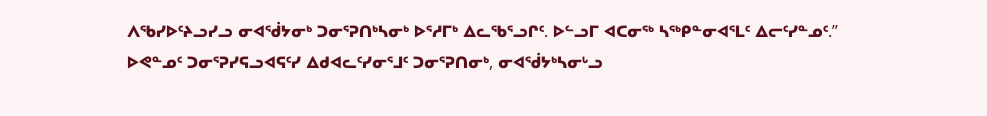ᐱᖃᓯᐅᑦᔨᓗᓯᓗ ᓂᐊᖂᔭᓂᒃ ᑐᓂᕐᕈᑎᒃᓴᓂᒃ ᐅᕐᓱᒥᒃ ᐃᓚᖃᕐᓗᒋᑦ. ᐅᓪᓗᒥ ᐊᑕᓂᖅ ᓴᖅᑭᓐᓂᐊᕐᒪᑦ ᐃᓕᑦᓯᓐᓄᑦ.”
ᐅᕙᓐᓄᑦ ᑐᓂᕐᕈᓯᕋᓗᐊᕋᑦᓯ ᐃᑯᐊᓚᑦᓯᓂᕐᒧᑦ ᑐᓂᕐᕈᑎᓂᒃ, ᓂᐊᖂᔭᒃᓴᓂᒡᓗ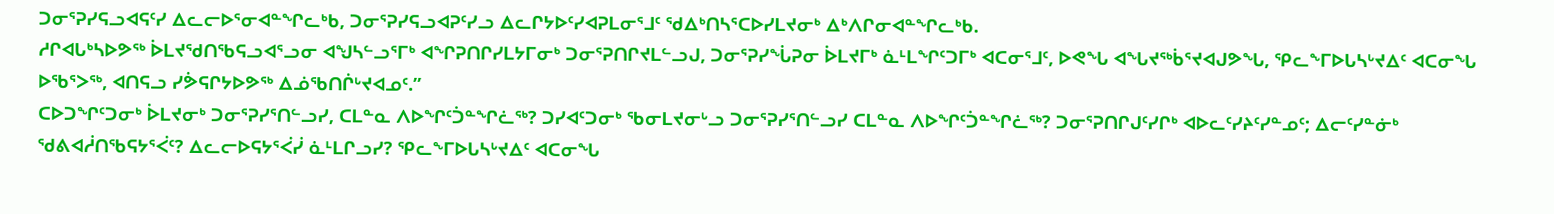ᑐᓂᕐᕈᓯᕋᓗᐊᕋᑦᓯ ᐃᓚᓕᐅᕐᓂᐊᓐᖏᓚᒃᑲ, ᑐᓂᕐᕈᓯᕋᓗᐊᕈᑦᓯᓗ ᐃᓚᒋᔭᐅᑦᓯᐊᕈᒪᓂᕐᒧᑦ ᖁᐃᒃᑎᓴᕐᑕᐅᓯᒪᔪᓂᒃ ᐃᒃᐱᒋᓂᐊᓐᖏᓚᒃᑲ.
ᓱᒋᐊᒐᒃᓴᐅᕗᖅ ᐆᒪᔪᖁᑎᖃᕋᓗᐊᕐᓗᓂ ᐊᖑᓴᓪᓗᕐᒥᒃ ᐊᖏᕈᑎᒋᓯᒪᔭᒥᓂᒃ ᑐᓂᕐᕈᑎᒋᔪᒪᓪᓗᒍ, ᑐᓂᕐᕈᓯᖔᕈᓂ ᐆᒪᔪᒥᒃ ᓈᒻᒪᖏᑦᑐᒥᒃ ᐊᑕᓂᕐᒧᑦ, ᐅᕙᖓ ᐊᖓᔪᖅᑳᕐᔪᐊᒍᕗᖓ, ᕿᓚᖕᒥᐅᒐᓴᒡᔪᐃᑦ ᐊᑕᓂᖓ ᐅᖃᕐᐳᖅ, ᐊᑎᕋᓗ ᓯᕘᕋᒋᔭᐅᕗᖅ ᐃᓅᖃᑎᒌᒡᔪᐊᓄᑦ.”
ᑕᐅᑐᖏᑦᑐᓂᒃ ᐆᒪᔪᓂᒃ ᑐᓂᕐᕈᓯᕐᑎᓪᓗᓯ, ᑕᒪᓐᓇ ᐱᐅᖏᑦᑑᓐᖏᓛᖅ? ᑐᓯᐊᑦᑐᓂᒃ ᖃᓂᒪᔪᓂᒡᓗ ᑐᓂᕐᕈᓯᕐᑎᓪᓗᓯ ᑕᒪᓐᓇ ᐱᐅᖏᑦᑑᓐᖏᓛᖅ? ᑐᓂᕐᕈᑎᒋᒍᑦᓯᒋᒃ ᐊᐅᓚᑦᓯᔨᑦᓯᓐᓄᑦ; ᐃᓕᑦᓯᓐᓃᒃ ᖁᕕᐊᓲᑎᖃᕋᔭᕐᐹᑦ? ᐃᓚᓕᐅᕋᔭᕐᐹᓰ ᓈᒻᒪᒋᓗᓯ? ᕿᓚᖕᒥᐅᒐᓴᒡᔪᐃᑦ ᐊᑕᓂᖓ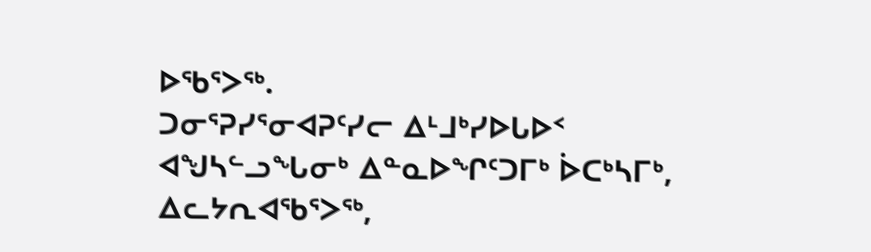ᐅᖃᕐᐳᖅ.
ᑐᓂᕐᕈᓯᕐᓂᐊᕈᑦᓯᓕ ᐃᒻᒧᒃᓯᐅᒐᐅᑉ ᐊᖑᓴᓪᓗᖓᓂᒃ ᐃᓐᓇᐅᖏᑦᑐᒥᒃ ᐆᑕᒃᓴᒥᒃ, ᐃᓚᔭᕆᐊᖃᕐᐳᖅ,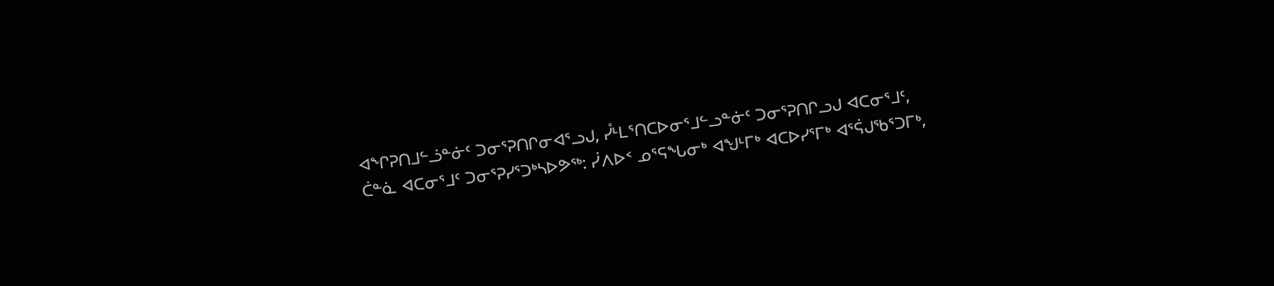ᐊᖏᕈᑎᒧᓪᓘᓐᓃᑦ ᑐᓂᕐᕈᑎᒋᓂᐊᕐᓗᒍ, ᓮᒻᒪᕐᑎᑕᐅᓂᕐᒧᓪᓗᓐᓃᑦ ᑐᓂᕐᕈᑎᒋᓗᒍ ᐊᑕᓂᕐᒧᑦ,
ᑖᓐᓈ ᐊᑕᓂᕐᒧᑦ ᑐᓂᕐᕈᓯᕐᑐᒃᓴᐅᕗᖅ: ᓰᐱᐅᑉ ᓄᕐᕋᖓᓂᒃ ᐊᖑᒻᒥᒃ ᐊᑕᐅᓯᕐᒥᒃ ᐊᕐᕌᒍᖃᕐᑐᒥᒃ,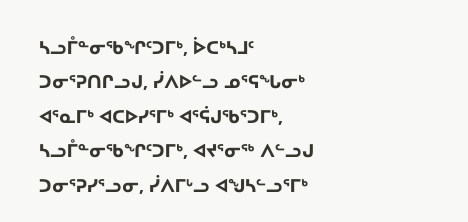ᓴᓗᒤᓐᓂᖃᖏᑦᑐᒥᒃ, ᐆᑕᒃᓴᒧᑦ ᑐᓂᕐᕈᑎᒋᓗᒍ, ᓰᐱᐅᓪᓗ ᓄᕐᕋᖓᓂᒃ ᐊᕐᓇᒥᒃ ᐊᑕᐅᓯᕐᒥᒃ ᐊᕐᕌᒍᖃᕐᑐᒥᒃ, ᓴᓗᒤᓐᓂᖃᖏᑦᑐᒥᒃ, ᐊᔪᕐᓂᖅ ᐱᓪᓗᒍ ᑐᓂᕐᕈᓯᕐᓗᓂ, ᓰᐱᒥᒡᓗ ᐊᖑᓴᓪᓗᕐᒥᒃ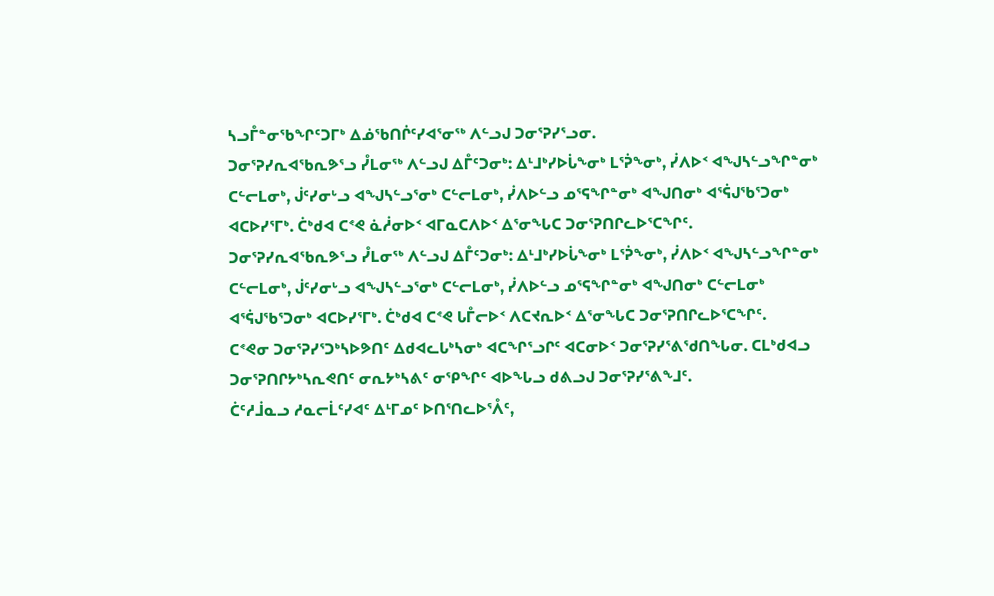ᓴᓗᒤᓐᓂᖃᖏᑦᑐᒥᒃ ᐃᓅᖃᑎᒌᑦᓯᐊᕐᓂᖅ ᐱᓪᓗᒍ ᑐᓂᕐᕈᓯᕐᓗᓂ.
ᑐᓂᕐᕈᓯᕆᐊᖃᕆᕗᕐᓗ ᓮᒪᓂᖅ ᐱᓪᓗᒍ ᐃᒤᑦᑐᓂᒃ: ᐃᒻᒧᒃᓯᐅᒑᖕᓂᒃ ᒪᕐᕉᖕᓂᒃ, ᓰᐱᐅᑉ ᐊᖑᓴᓪᓗᖏᓐᓂᒃ ᑕᓪᓕᒪᓂᒃ, ᒎᑦᓯᓂᒡᓗ ᐊᖑᓴᓪᓗᕐᓂᒃ ᑕᓪᓕᒪᓂᒃ, ᓰᐱᐅᓪᓗ ᓄᕐᕋᖏᓐᓂᒃ ᐊᖑᑎᓂᒃ ᐊᕐᕌᒍᖃᕐᑐᓂᒃ ᐊᑕᐅᓯᕐᒥᒃ. ᑖᒃᑯᐊ ᑕᕝᕙ ᓈᓲᓂᐅᑉ ᐊᒥᓇᑕᐱᐅᑉ ᐃᕐᓂᖓᑕ ᑐᓂᕐᕈᑎᒋᓚᐅᕐᑕᖏᑦ.
ᑐᓂᕐᕈᓯᕆᐊᖃᕆᕗᕐᓗ ᓮᒪᓂᖅ ᐱᓪᓗᒍ ᐃᒤᑦᑐᓂᒃ: ᐃᒻᒧᒃᓯᐅᒑᖕᓂᒃ ᒪᕐᕉᖕᓂᒃ, ᓰᐱᐅᑉ ᐊᖑᓴᓪᓗᖏᓐᓂᒃ ᑕᓪᓕᒪᓂᒃ, ᒎᑦᓯᓂᒡᓗ ᐊᖑᓴᓪᓗᕐᓂᒃ ᑕᓪᓕᒪᓂᒃ, ᓰᐱᐅᓪᓗ ᓄᕐᕋᖏᓐᓂᒃ ᐊᖑᑎᓂᒃ ᑕᓪᓕᒪᓂᒃ ᐊᕐᕌᒍᖃᕐᑐᓂᒃ ᐊᑕᐅᓯᕐᒥᒃ. ᑖᒃᑯᐊ ᑕᕝᕙ ᒐᒤᓕᐅᑉ ᐱᑕᔪᕆᐅᑉ ᐃᕐᓂᖓᑕ ᑐᓂᕐᕈᑎᒋᓚᐅᕐᑕᖏᑦ.
ᑕᕝᕙᓂ ᑐᓂᕐᕈᓯᕐᑐᒃᓴᐅᕗᑎᑦ ᐃᑯᐊᓚᒐᒃᓴᓂᒃ ᐊᑕᖏᕐᓗᒋᑦ ᐊᑕᓂᐅᑉ ᑐᓂᕐᕈᓯᕐᕕᖁᑎᖓᓂ. ᑕᒪᒃᑯᐊᓗ ᑐᓂᕐᕈᑎᒋᔭᒃᓴᕆᕙᑎᑦ ᓂᕆᔭᒃᓴᕕᑦ ᓂᕿᖏᑦ ᐊᐅᖓᓗ ᑯᕕᓗᒍ ᑐᓂᕐᕈᓯᕐᕕᖕᒧᑦ.
ᑖᑦᓱᒨᓇᓗ ᓱᓇᓕᒫᑦᓯᐊᑦ ᐃᒻᒥᓄᑦ ᐅᑎᕐᑎᓚᐅᕐᐰᑦ,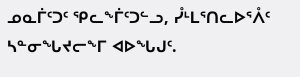ᓄᓇᒦᑦᑐᑦ ᕿᓚᖕᒦᑦᑐᓪᓗ, ᓮᒻᒪᕐᑎᓚᐅᕐᐰᑦ ᓴᓐᓂᖓᔪᓕᖕᒥ ᐊᐅᖓᒍᑦ.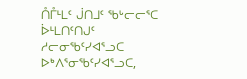ᑍᒤᒻᒪᑦ ᒎᑎᒧᑦ ᖃᒡᓕᓕᕐᑕ ᐆᒻᒪᑎᑦᑎᒍᑦ ᓱᓕᓂᖃᑦᓯᐊᕐᓗᑕ ᐅᒃᐱᕐᓂᖃᑦᓯᐊᕐᓗᑕ,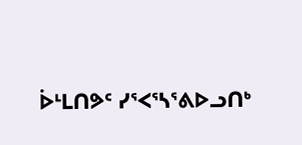ᐆᒻᒪᑎᕗᑦ ᓯᕐᐸᕐᓴᕐᕕᐅᓗᑎᒃ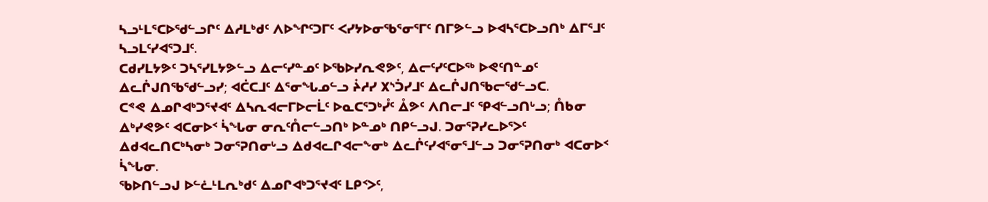ᓴᓗᒻᒪᕐᑕᐅᖁᓪᓗᒋᑦ ᐃᓱᒪᒃᑯᑦ ᐱᐅᖏᑦᑐᒥᑦ ᐸᓯᔭᐅᓂᖃᕐᓂᕐᒥᑦ ᑎᒥᕗᓪᓗ ᐅᐊᓴᕐᑕᐅᓗᑎᒃ ᐃᒥᕐᒧᑦ ᓴᓗᒪᑦᓯᐊᕐᑐᒧᑦ.
ᑕᑯᓯᒪᔭᕗᑦ ᑐᓴᕐᓯᒪᔭᕗᓪᓗ ᐃᓕᑦᓯᓐᓄᑦ ᐅᖃᐅᓯᕆᕙᕗᑦ, ᐃᓕᑦᓯᑦᑕᐅᖅ ᐅᕙᑦᑎᓐᓄᑦ ᐃᓚᒌᒍᑎᖃᖁᓪᓗᓯ; ᐊᑖᑕᒧᑦ ᐃᕐᓂᖓᓄᓪᓗ ᔩᓱᓯ ᙭ᔅᑑᓯᒧᑦ ᐃᓚᒌᒍᑎᖃᓕᖁᓪᓗᑕ.
ᑕᕝᕙ ᐃᓄᒋᐊᒃᑐᕐᔪᐊᑦ ᐃᓴᕆᐊᓕᒥᐅᓕᒫᑦ ᐅᓇᑕᕐᑐᒃᓮᑦ ᐂᕗᑦ ᐱᑎᓕᒧᑦ ᕿᐊᓪᓗᑎᒡᓗ; ᑍᑲᓂ ᐃᒃᓯᕙᕗᑦ ᐊᑕᓂᐅᑉ ᓵᖓᓂ ᓂᕆᑦᑍᓕᓪᓗᑎᒃ ᐅᓐᓄᒃ ᑎᑭᓪᓗᒍ. ᑐᓂᕐᕈᓯᓚᐅᕐᐳᑦ ᐃᑯᐊᓚᑎᑕᒃᓴᓂᒃ ᑐᓂᕐᕈᑎᓂᒡᓗ ᐃᑯᐊᓚᒋᐊᓕᖕᓂᒃ ᐃᓚᒌᑦᓯᐊᕐᓂᕐᒧᓪᓗ ᑐᓂᕐᕈᑎᓂᒃ ᐊᑕᓂᐅᑉ ᓵᖓᓂ.
ᖃᐅᑎᓪᓗᒍ ᐅᓪᓛᒻᒪᕆᒃᑯᑦ ᐃᓄᒋᐊᒃᑐᕐᔪᐊᑦ ᒪᑭᑉᐳᑦ,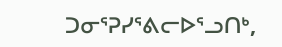ᑐᓂᕐᕈᓯᕐᕕᓕᐅᕐᓗᑎᒃ,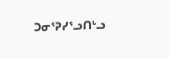ᑐᓂᕐᕈᓯᕐᓗᑎᒡᓗ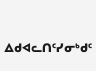ᐃᑯᐊᓚᑎᑦᓯᓂᒃᑯᑦ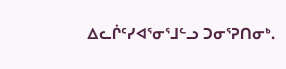ᐃᓚᒌᑦᓯᐊᕐᓂᕐᒧᓪᓗ ᑐᓂᕐᕈᑎᓂᒃ.